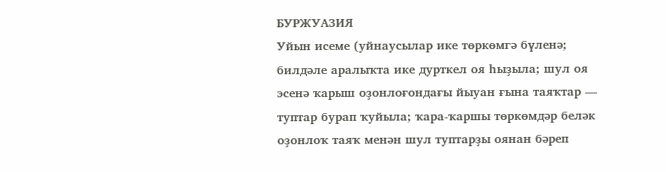БУРЖУАЗИЯ
Уйын исеме (уйнаусылар ике төркөмгә бүленә; билдәле аралыҡта ике дурткел оя һыҙыла; шул оя эсенә ҡарыш оҙонлоғондағы йыуан ғына таяҡтар — туптар бурап ҡуйыла; ҡара-ҡаршы төркөмдәр беләк оҙонлоҡ таяҡ менән шул туптарҙы оянан бәреп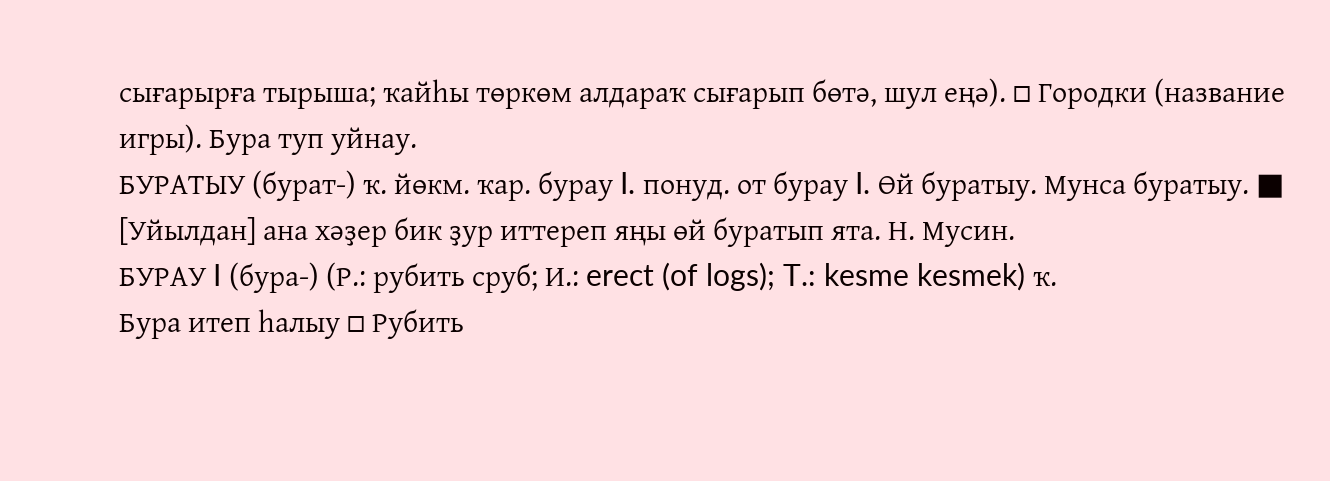сығарырға тырыша; ҡайһы төркөм алдараҡ сығарып бөтә, шул еңә). □ Городки (название игры). Бура туп уйнау.
БУРАТЫУ (бурат-) ҡ. йөкм. ҡар. бурау I. понуд. от бурау I. Өй буратыу. Мунса буратыу. ■ [Уйылдан] ана хәҙер бик ҙур иттереп яңы өй буратып ята. Н. Мусин.
БУРАУ I (бура-) (Р.: рубить сруб; И.: erect (of logs); T.: kesme kesmek) ҡ.
Бура итеп һалыу □ Рубить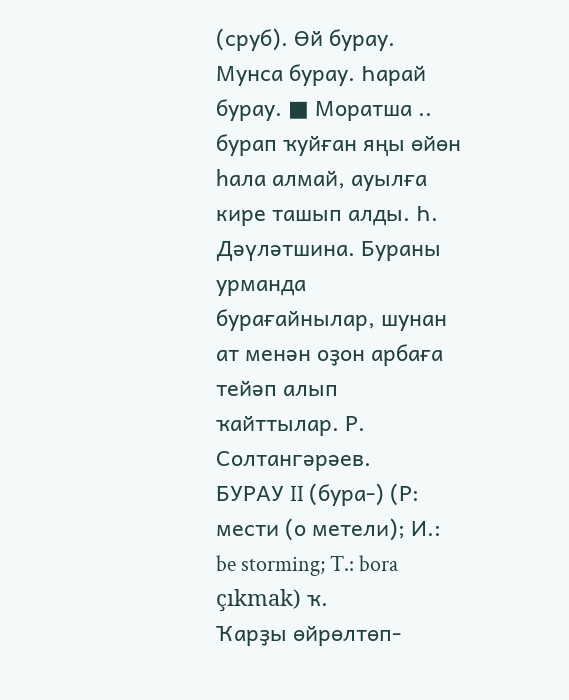(сруб). Өй бурау. Мунса бурау. Һарай бурау. ■ Моратша .. бурап ҡуйған яңы өйөн һала алмай, ауылға кире ташып алды. Һ. Дәүләтшина. Бураны урманда бурағайнылар, шунан ат менән оҙон арбаға тейәп алып ҡайттылар. Р. Солтангәрәев.
БУРАУ II (бура-) (Р: мести (о метели); И.: be storming; T.: bora çıkmak) ҡ.
Ҡарҙы өйрөлтөп-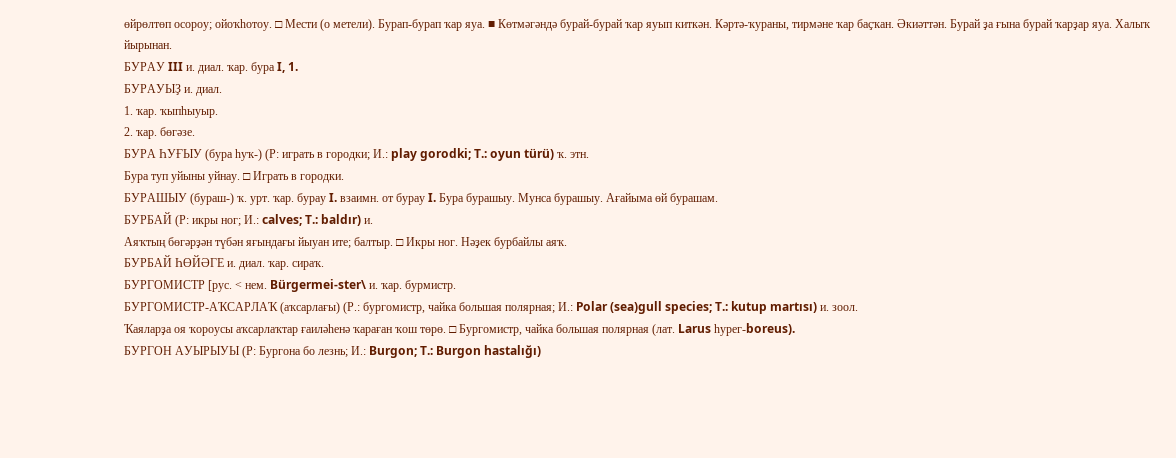өйрөлтөп осороу; ойоҡһотоу. □ Мести (о метели). Бурап-бурап ҡар яуа. ■ Көтмәгәндә бурай-бурай ҡар яуып киткән. Кәртә-ҡураны, тирмәне ҡар баҫҡан. Әкиәттән. Бурай ҙа ғына бурай ҡарҙар яуа. Халыҡ йырынан.
БУРАУ III и. диал. ҡар. бура I, 1.
БУРАУЫҘ и. диал.
1. ҡар. ҡыпһыуыр.
2. ҡар. бөгәзе.
БУРА ҺУҒЫУ (бура һуҡ-) (Р: играть в городки; И.: play gorodki; T.: oyun türü) ҡ. этн.
Бура туп уйыны уйнау. □ Играть в городки.
БУРАШЫУ (бураш-) ҡ. урт. ҡар. бурау I. взаимн. от бурау I. Бура бурашыу. Мунса бурашыу. Ағайыма өй бурашам.
БУРБАЙ (Р: икры ног; И.: calves; T.: baldır) и.
Аяҡтың бөгәрҙән түбән яғындағы йыуан ите; балтыр. □ Икры ног. Нәҙек бурбайлы аяҡ.
БУРБАЙ ҺӨЙӘГЕ и. диал. ҡар. сираҡ.
БУРГОМИСТР [рус. < нем. Bürgermei-ster\ и. ҡар. бурмистр.
БУРГОМИСТР-АҠСАРЛАҠ (аҡсарлағы) (Р.: бургомистр, чайка большая полярная; И.: Polar (sea)gull species; T.: kutup martısı) и. зоол.
Ҡаяларҙа оя ҡороусы аҡсарлаҡтар ғаиләһенә ҡараған ҡош төрө. □ Бургомистр, чайка большая полярная (лат. Larus һурег-boreus).
БУРГОН АУЫРЫУЫ (Р: Бургона бо лезнь; И.: Burgon; T.: Burgon hastalığı)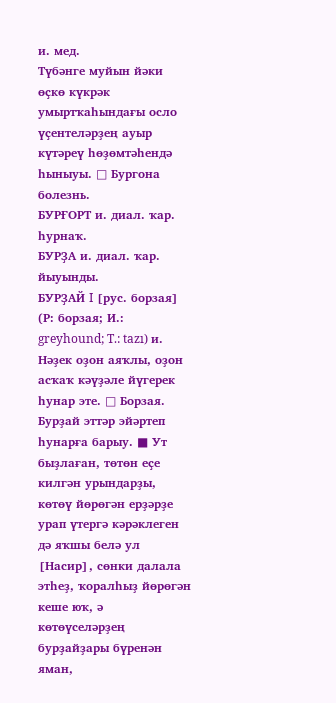и. мед.
Түбәнге муйын йәки өҫкө күкрәк умыртҡаһындағы осло үҫентеләрҙең ауыр күтәреү һөҙөмтәһендә һыныуы. □ Бургона болезнь.
БУРҒОРТ и. диал. ҡар. һурнаҡ.
БУРҘА и. диал. ҡар. йыуынды.
БУРҘАЙ I [рус. борзая] (Р: борзая; И.: greyhound; T.: tazı) и.
Нәҙек оҙон аяҡлы, оҙон асҡаҡ кәүҙәле йүгерек һунар эте. □ Борзая. Бурҙай эттәр эйәртеп һунарға барыу. ■ Ут быҙлаған, төтөн еҫе килгән урындарҙы, көтөү йөрөгән ерҙәрҙе урап үтергә кәрәклеген дә яҡшы белә ул [Насир], сөнки далала этһеҙ, ҡоралһыҙ йөрөгән кеше юҡ, ә көтөүселәрҙең бурҙайҙары бүренән яман,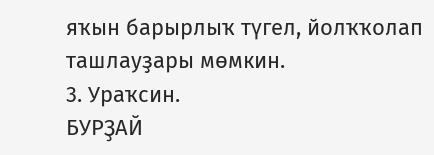яҡын барырлыҡ түгел, йолҡҡолап ташлауҙары мөмкин.
3. Ураҡсин.
БУРҘАЙ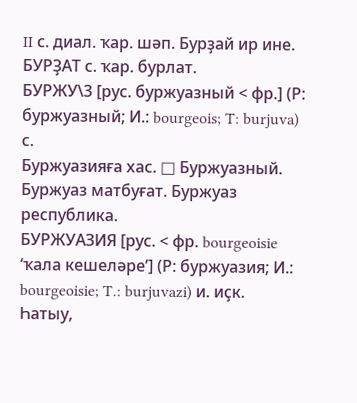II с. диал. ҡар. шәп. Бурҙай ир ине.
БУРҘАТ с. ҡар. бурлат.
БУРЖУ\3 [рус. буржуазный < фр.] (Р: буржуазный; И.: bourgeois; T: burjuva) с.
Буржуазияға хас. □ Буржуазный. Буржуаз матбуғат. Буржуаз республика.
БУРЖУАЗИЯ [рус. < фр. bourgeoisie ‘ҡала кешеләре’] (Р: буржуазия; И.: bourgeoisie; T.: burjuvazi) и. иҫк.
Һатыу,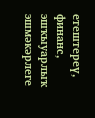етештереү, финанс, эшҡыуарлыҡ эшмәкәрлеге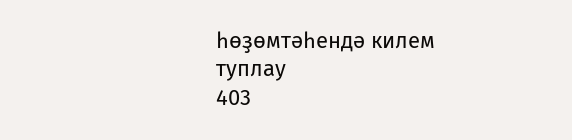һөҙөмтәһендә килем туплау
403